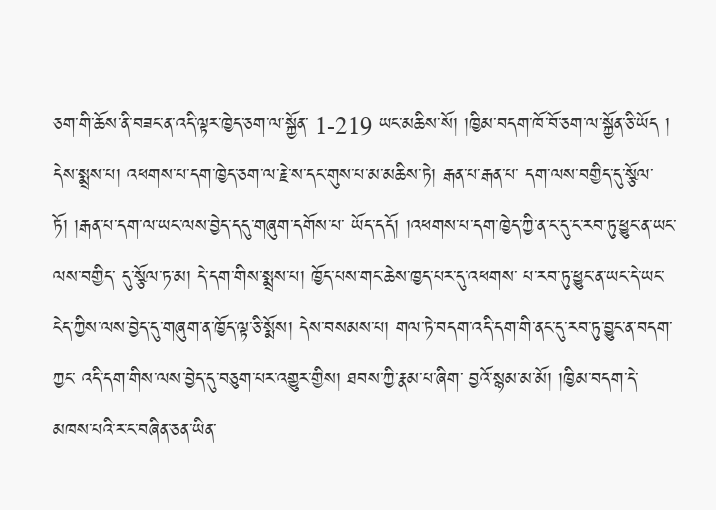ཅག་གི་ཆོས་ནི་བཟང་ན་འདི་ལྟར་ཁྱེད་ཅག་ལ་སྐྱོན་ 1-219 ཡང་མཆིས་སོ། །ཁྱིམ་བདག་ཁོ་བོ་ཅག་ལ་སྐྱོན་ཅི་ཡོད ། དེས་སྨྲས་པ། འཕགས་པ་དག་ཁྱེད་ཅག་ལ་རྗེ་ས་དང་གུས་པ་མ་མཆིས་ཏེ། རྒན་པ་རྒན་པ་ དག་ལས་བགྱིད་དུ་སྩོལ་ཏོ། །རྒན་པ་དག་ལ་ཡང་ལས་བྱེད་དདུ་གཞུག་དགོས་པ་ ཡོད་དདོ། །འཕགས་པ་དག་ཁྱེད་ཀྱི་ན་ང་དུ་ང་རབ་ཏུ་ཕྱུང་ན་ཡང་ལས་བགྱིད་ དུ་སྩོལ་ཏ་མ། དེ་དག་གིས་སྨྲས་པ། ཁྱོད་པས་གང་ཆེས་ཁྱད་པར་དུ་འཕགས་ པ་རབ་ཏུ་ཕྱུང་ན་ཡང་དེ་ཡང་ངེད་ཀྱིས་ལས་བྱེད་དུ་གཞུག་ན་ཁྱོད་ལྟ་ཅི་སྨོས། དེས་བསམས་པ། གལ་ཏེ་བདག་འདི་དག་གི་ནང་དུ་རབ་ཏུ་བྱུང་ན་བདག་ཀྱང་ འདི་དག་གིས་ལས་བྱེད་དུ་བཅུག་པར་འགྱུར་གྱིས། ཐབས་ཀྱི་རྣམ་པ་ཞིག་ བྱའོ་སྙམ་མ་མོ། །ཁྱིམ་བདག་དེ་མཁས་པའི་ར་ང་བཞིན་ཅན་ཡིན་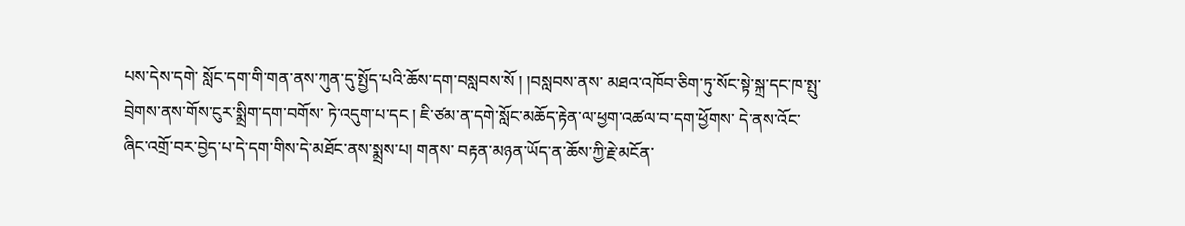པས་དེས་དགེ་ སློང་དག་གི་གན་ནས་ཀུན་དུ་སྤྱོད་པའི་ཆོས་དག་བསླབས་སོ ། །བསླབས་ནས་ མཐའ་འཁོབ་ཅིག་ཏུ་སོང་སྟེ་སྐྲ་དང་ཁ་སྤུ་བྲེགས་ནས་གོས་ངུར་སྨྲིག་དག་བགོས་ ཏེ་འདུག་པ་དང ། ཇི་ཙམ་ན་དགེ་སློང་མཆོད་རྟེན་ལ་ཕྱག་འཚལ་བ་དག་ཕྱོགས་ དེ་ནས་འོང་ཞིང་འགྲོ་བར་བྱེད་པ་དེ་དག་གིས་དེ་མཐོང་ནས་སྨྲས་པ། གནས་ བརྟན་མཉན་ཡོད་ན་ཆོས་ཀྱི་རྗེ་མངོན་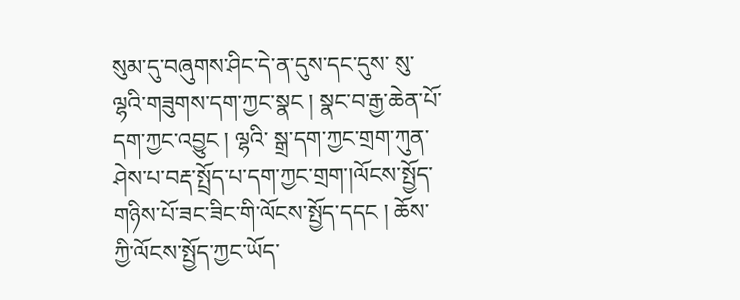སུམ་དུ་བཞུགས་ཤིང་དེ་ན་དུས་དང་དུས་ སུ་ལྷའི་གཟུགས་དག་ཀྱང་སྣང ། སྣང་བ་རྒྱ་ཆེན་པོ་དག་ཀྱང་འབྱུང ། ལྷའི་ སྒྲ་དག་ཀྱང་གྲག་ཀུན་ཤེས་པ་བརྡ་སྤྲོད་པ་དག་ཀྱང་གྲག་།ལོངས་སྤྱོད་ གཉིས་པོ་ཟང་ཟིང་གི་ལོངས་སྤྱོད་དདང ། ཆོས་ཀྱི་ལོངས་སྤྱོད་ཀྱང་ཡོད་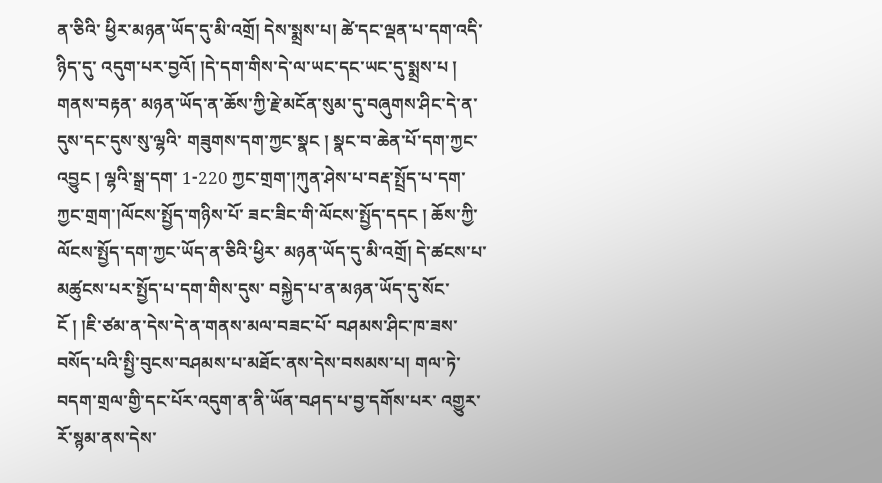ན་ཅིའི་ ཕྱིར་མཉན་ཡོད་དུ་མི་འགྲོ། དེས་སྨྲས་པ། ཚེ་དང་ལྡན་པ་དག་འདི་ཉིད་དུ་ འདུག་པར་བྱའོ། །དེ་དག་གིས་དེ་ལ་ཡང་དང་ཡང་དུ་སྨྲས་པ ། གནས་བརྟན་ མཉན་ཡོད་ན་ཆོས་ཀྱི་རྗེ་མངོན་སུམ་དུ་བཞུགས་ཤིང་དེ་ན་དུས་དང་དུས་སུ་ལྷའི་ གཟུགས་དག་ཀྱང་སྣང ། སྣང་བ་ཆེན་པོ་དག་ཀྱང་འབྱུང ། ལྷའི་སྒྲ་དག་ 1-220 ཀྱང་གྲག་།ཀུན་ཤེས་པ་བརྡ་སྤྲོད་པ་དག་ཀྱང་གྲག་།ལོངས་སྤྱོད་གཉིས་པོ་ ཟང་ཟིང་གི་ལོངས་སྤྱོད་དདང ། ཆོས་ཀྱི་ལོངས་སྤྱོད་དག་ཀྱང་ཡོད་ན་ཅིའི་ཕྱིར་ མཉན་ཡོད་དུ་མི་འགྲོ། དེ་ཚངས་པ་མཚུངས་པར་སྤྱོད་པ་དག་གིས་དུས་ བསྐྱེད་པ་ན་མཉན་ཡོད་དུ་སོང་ངོ ། །ཇི་ཙམ་ན་དེས་དེ་ན་གནས་མལ་བཟང་པོ་ བཤམས་ཤིང་ཁ་ཟས་བསོད་པའི་སྤྱི་བུངས་བཤམས་པ་མཐོང་ནས་དེས་བསམས་པ། གལ་ཏེ་བདག་གྲལ་གྱི་དང་པོར་འདུག་ན་ནི་ཡོན་བཤད་པ་བྱ་དགོས་པར་ འགྱུར་རོ་སྙམ་ནས་དེས་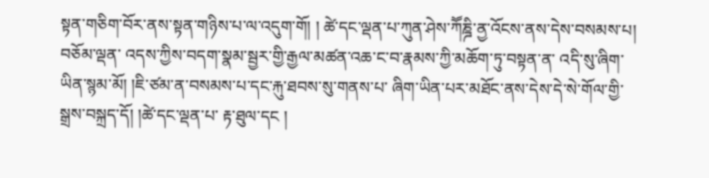སྟན་གཅིག་བོར་ནས་སྟན་གཉིས་པ་ལ་འདུག་གོ། ། ཚེ་དང་ལྡན་པ་ཀུན་ཤེས་ཀཽཎྜི་ནྱ་འོངས་ནས་དེས་བསམས་པ། བཅོམ་ལྡན་ འདས་ཀྱིས་བདག་སྣམ་སྦྱར་གྱི་རྒྱལ་མཚན་འཆ་ང་བ་རྣམས་ཀྱི་མཆོག་ཏུ་བསྟན་ན་ འདི་སུ་ཞིག་ཡིན་སྙམ་མོ། །ཇི་ཙམ་ན་བསམས་པ་དང་རྐུ་ཐབས་སུ་གནས་པ་ ཞིག་ཡིན་པར་མཐོང་ནས་དེས་དེ་སེ་གོལ་གྱི་སྒྲས་བསྐྲད་དོ། །ཚེ་དང་ལྡན་པ་ རྟ་ཐུལ་དང །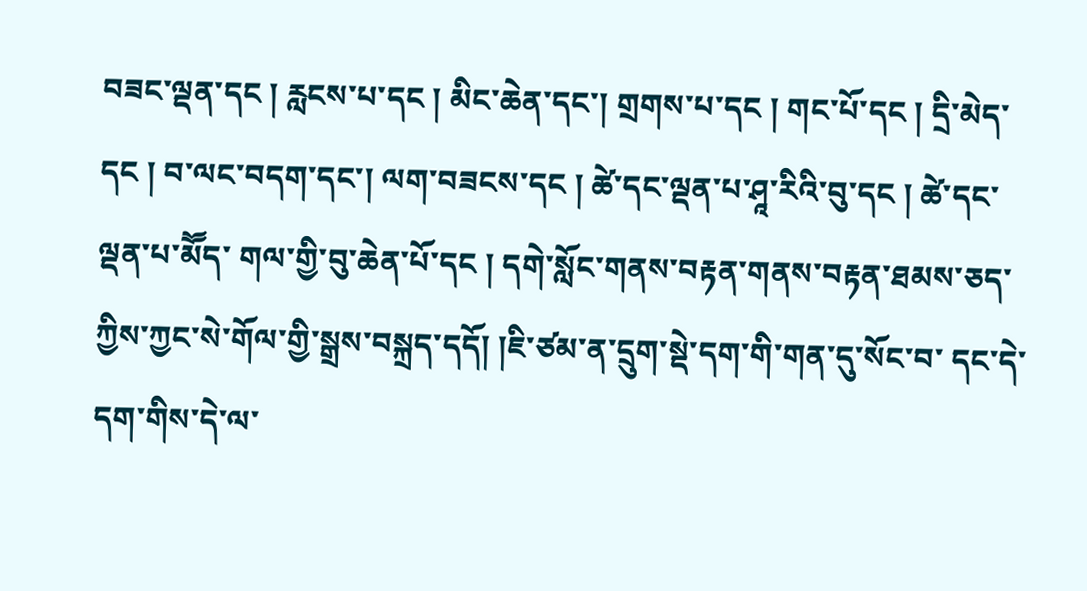བཟང་ལྡན་དང ། རླངས་པ་དང ། མིང་ཆེན་དང་། གྲགས་པ་དང ། གང་པོ་དང ། དྲི་མེད་དང ། བ་ལང་བདག་དང་། ལག་བཟངས་དང ། ཚེ་དང་ལྡན་པ་ཤཱ་རིའི་བུ་དང ། ཚེ་དང་ལྡན་པ་མཽད་ གལ་གྱི་བུ་ཆེན་པོ་དང ། དགེ་སློང་གནས་བརྟན་གནས་བརྟན་ཐམས་ཅད་ ཀྱིས་ཀྱང་སེ་གོལ་གྱི་སྒྲས་བསྐྲད་དདོ། །ཇི་ཙམ་ན་དྲུག་སྡེ་དག་གི་གན་དུ་སོང་བ་ དང་དེ་དག་གིས་དེ་ལ་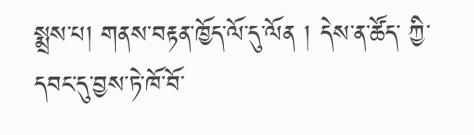སྨྲས་པ། གནས་བརྟན་ཁྱོད་ལོ་དུ་ལོན ། དེས་ན་ཚོད་ ཀྱི་དབང་དུ་བྱས་ཏེ་ཁོ་བོ་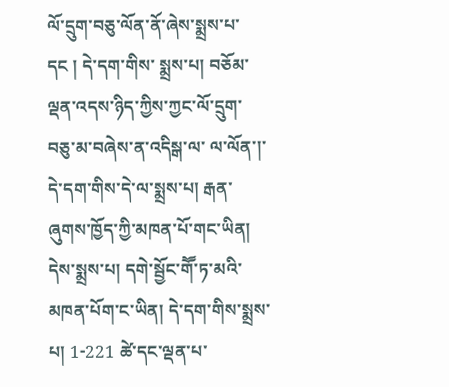ལོ་དྲུག་བཅུ་ལོན་ནོ་ཞེས་སྨྲས་པ་དང ། དེ་དག་གིས་ སྨྲས་པ། བཅོམ་ལྡན་འདས་ཉིད་ཀྱིས་ཀྱང་ལོ་དྲུག་བཅུ་མ་བཞེས་ན་འདིསྒ་ལ་ ལ་ལོན་།་དེ་དག་གིས་དེ་ལ་སྨྲས་པ། རྒན་ཞུགས་ཁྱོད་ཀྱི་མཁན་པོ་གང་ཡིན། དེས་སྨྲས་པ། དགེ་སྦྱོང་གཽ་ཏ་མའི་མཁན་པོག་ང་ཡིན། དེ་དག་གིས་སྨྲས་པ། 1-221 ཚེ་དང་ལྡན་པ་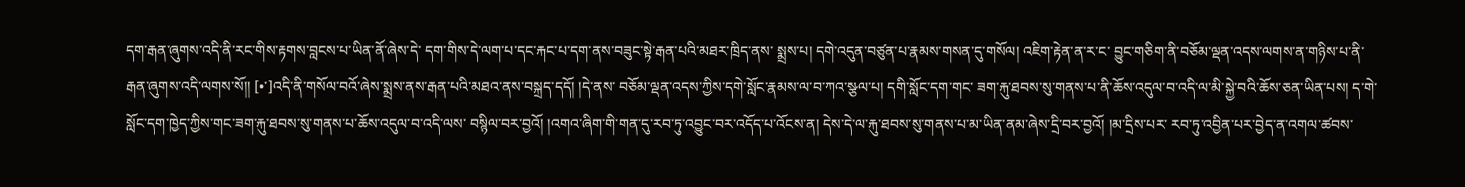དག་རྒན་ཞུགས་འདི་ནི་རང་གིས་རྟགས་བླངས་པ་ཡིན་ནོ་ཞེས་དེ་ དག་གིས་དེ་ལག་པ་དང་རྐང་པ་དག་ནས་བཟུང་སྟེ་རྒན་པའི་མཐར་ཁྲིད་ནས་ སྨྲས་པ། དགེ་འདུན་བཙུན་པ་རྣམས་གསན་དུ་གསོལ། འཇིག་རྟེན་ན་ར་ང་ བྱུང་གཅིག་ནི་བཅོམ་ལྡན་འདས་ལགས་ན་གཉིས་པ་ནི་རྒན་ཞུགས་འདི་ལགས་སོ།། [•་]འདི་ནི་གསོལ་བའོ་ཞེས་སྨྲས་ནས་རྒན་པའི་མཐའ་ནས་བསྐྲད་དདོ། །དེ་ནས་ བཅོམ་ལྡན་འདས་ཀྱིས་དགེ་སློང་རྣམས་ལ་བ་ཀའ་སྩལ་པ། དགི་སློང་དག་གང་ ཟག་རྐུ་ཐབས་སུ་གནས་པ་ནི་ཆོས་འདུལ་བ་འདི་ལ་མི་སྐྱེ་བའི་ཆོས་ཅན་ཡིན་པས། ད་གེ་སློང་དག་ཁྱེད་ཀྱིས་གང་ཟག་རྐུ་ཐབས་སུ་གནས་པ་ཆོས་འདུལ་བ་འདི་ལས་ བསྙིལ་བར་བྱའོ། །འགའ་ཞིག་གི་གན་དུ་རབ་ཏུ་འབྱུང་བར་འདོད་པ་འོངས་ན། དེས་དེ་ལ་རྐུ་ཐབས་སུ་གནས་པ་མ་ཡིན་ནམ་ཞེས་དྲི་བར་བྱའོ། །མ་དྲིས་པར་ རབ་ཏུ་འབྱིན་པར་བྱེད་ན་འགལ་ཚབས་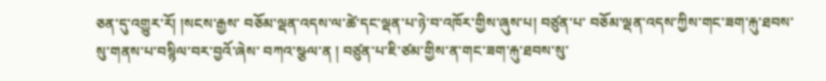ཅན་དུ་འགྱུར་རོ། །སངས་རྒྱས་ བཅོམ་ལྡན་འདས་ལ་ཚེ་དང་ལྡན་པ་ཉེ་བ་འཁོར་གྱིས་ཞུས་པ། བཙུན་པ་ བཅོམ་ལྡན་འདས་ཀྱིས་གང་ཟག་རྐུ་ཐབས་སུ་གནས་པ་བསྙིལ་བར་བྱའོ་ཞེས་ བཀའ་སྩལ་ན ། བཙུན་པ་ཇི་ཙམ་གྱིས་ན་གང་ཟག་རྐུ་ཐབས་སུ་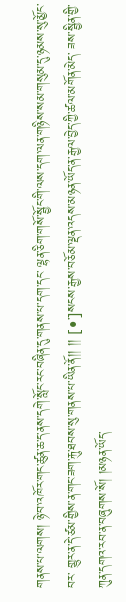གནས་པ་ལགས། ཉེ་བ་འཁོར་གང་ཚུན་ཆ་ད་ནས་དགེ་སློང་རང་བཞིན་དུ་གནས་པ་དག་དང་ ལྷན་ཅིག་གསོ་སྦྱོང་གི་ལས་དག་ལན་གཉིས་སམ་གསུམ་དུ་ཉམས་སུ་མྱོང་བར་ གྱུར་ན་དེ་ཙམ་གྱིས་ན་གང་ཟག་རྐུ་ཐབས་སུ་གནས་པ་ཡིན་ནོ།། །། [•་]སངས་རྒྱས་བཅོམ་ལྡན་འདས་མཉན་ཡོད་ན་རྒྱལ་བྱེད་ཀྱི་ཚལ་མགོན་མེད་ ཟས་སྦྱིན་གྱི་ཀུན་དགའ་རབ་ན་བཞུགས་སོ། །མཉན་ཡོད་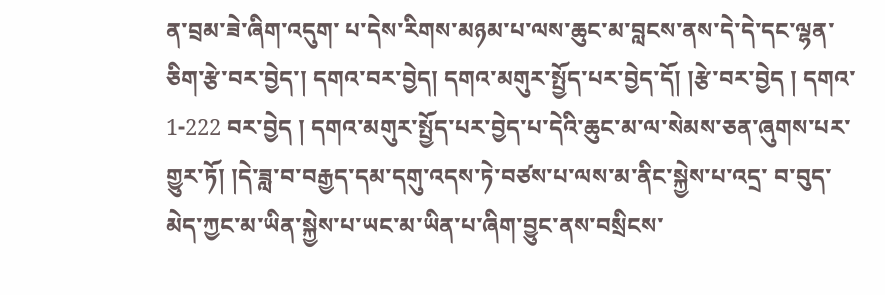ན་བྲམ་ཟེ་ཞིག་འདུག་ པ་དེས་རིགས་མཉམ་པ་ལས་ཆུང་མ་བླངས་ནས་དེ་དེ་དང་ལྷན་ཅིག་རྩེ་བར་བྱེད་། དགའ་བར་བྱེད། དགའ་མགུར་སྤྱོད་པར་བྱེད་དོ། །རྩེ་བར་བྱེད ། དགའ་ 1-222 བར་བྱེད ། དགའ་མགུར་སྤྱོད་པར་བྱེད་པ་དེའི་ཆུང་མ་ལ་སེམས་ཅན་ཞུགས་པར་ གྱུར་ཏོ། །དེ་ཟླ་བ་བརྒྱད་དམ་དགུ་འདས་ཏེ་བཙས་པ་ལས་མ་ནིང་སྐྱེས་པ་འདྲ་ བ་བུད་མེད་ཀྱང་མ་ཡིན་སྐྱེས་པ་ཡང་མ་ཡིན་པ་ཞིག་བྱུང་ནས་བསྲིངས་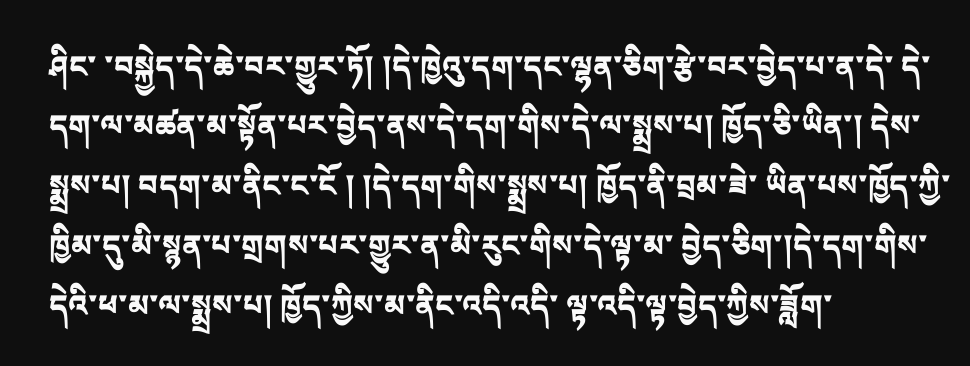ཤིང་ ་བསྐྱེད་དེ་ཆེ་བར་གྱུར་ཏོ། །དེ་ཁྱེའུ་དག་དང་ལྷན་ཅིག་རྩེ་བར་བྱེད་པ་ན་དེ་ དེ་དག་ལ་མཚན་མ་སྟོན་པར་བྱེད་ནས་དེ་དག་གིས་དེ་ལ་སྨྲས་པ། ཁྱོད་ཅི་ཡིན་། དེས་སྨྲས་པ། བདག་མ་ནིང་ང་ངོ ། །དེ་དག་གིས་སྨྲས་པ། ཁྱོད་ནི་བྲམ་ཟེ་ ཡིན་པས་ཁྱོད་ཀྱི་ཁྱིམ་དུ་མི་སྙན་པ་གྲགས་པར་གྱུར་ན་མི་རུང་གིས་དེ་ལྟ་མ་ བྱེད་ཅིག་།དེ་དག་གིས་དེའི་ཕ་མ་ལ་སྨྲས་པ། ཁྱོད་ཀྱིས་མ་ནིང་འདི་འདི་ ལྟ་འདི་ལྟ་བྱེད་ཀྱིས་ཟློག་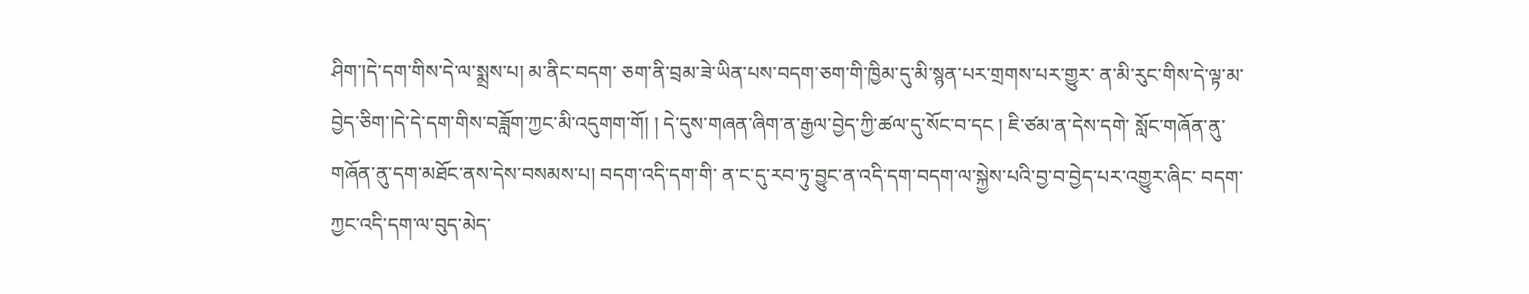ཤིག་།དེ་དག་གིས་དེ་ལ་སྨྲས་པ། མ་ནིང་བདག་ ཅག་ནི་བྲམ་ཟེ་ཡིན་པས་བདག་ཅག་གི་ཁྱིམ་དུ་མི་སྙན་པར་གྲགས་པར་གྱུར་ ན་མི་རུང་གིས་དེ་ལྟ་མ་བྱེད་ཅིག་།དེ་དེ་དག་གིས་བཟློག་ཀྱང་མི་འདུགག་གོ། ། དེ་དུས་གཞན་ཞིག་ན་རྒྱལ་བྱེད་ཀྱི་ཚལ་དུ་སོང་བ་དང ། ཇི་ཙམ་ན་དེས་དགེ་ སློང་གཞོན་ནུ་གཞོན་ནུ་དག་མཐོང་ནས་དེས་བསམས་པ། བདག་འདི་དག་གི་ ན་ང་དུ་རབ་ཏུ་བྱུང་ན་འདི་དག་བདག་ལ་སྐྱེས་པའི་བྱ་བ་བྱེད་པར་འགྱུར་ཞིང་ བདག་ཀྱང་འདི་དག་ལ་བུད་མེད་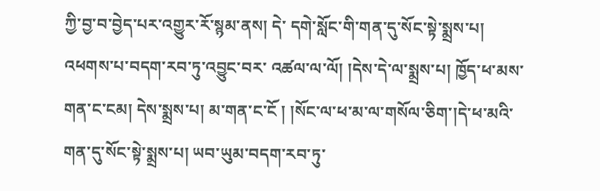ཀྱི་བྱ་བ་བྱེད་པར་འགྱུར་རོ་སྙམ་ནས། དེ་ དགེ་སློང་གི་གན་དུ་སོང་སྟེ་སྨྲས་པ། འཕགས་པ་བདག་རབ་ཏུ་འབྱུང་བར་ འཚལ་ལ་ལོ། །དེས་དེ་ལ་སྨྲས་པ། ཁྱོད་ཕ་མས་གན་ང་ངམ། དེས་སྨྲས་པ། མ་གན་ང་ངོ ། །སོང་ལ་ཕ་མ་ལ་གསོལ་ཅིག་།དེ་ཕ་མའི་གན་དུ་སོང་སྟེ་སྨྲས་པ། ཡབ་ཡུམ་བདག་རབ་ཏུ་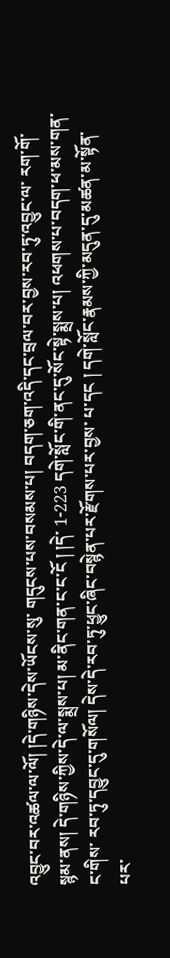འབྱུང་བར་འཚལ་ལ་ལོ། །དེ་གཉིས་དེས་ཡོངས་སུ་ གདུངས་པས་བསམས་པ། བདག་ཅག་འདི་དང་བྲལ་བར་བྱས་རབ་ཏུ་འབྱུང་ལ་ རག་གོ་སྙམ་ནས། དེ་གཉིས་ཀྱིས་དེ་ལ་སྨྲས་པ། མ་ནིང་གན་ང་ང་ངོ ། །དེ་ 1-223 དགེ་སློང་གི་ནང་དུ་སོང་སྟེ་སྨྲས་པ། འཕགས་པ་བདག་ཕ་མས་གན་ང་གིས་ རབ་ཏུ་དབྱུང་དུ་གསོལ། དེས་དེ་རབ་ཏུ་ཕྱུང་ཞིང་བསྙེན་པར་རྫོགས་པར་བྱས་ པ་དང ། དགེ་སློང་རྣམས་ཀྱི་མདུན་དུ་མཚན་མ་སྟོན་པར་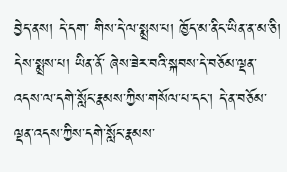བྱེད་ནས། དེ་དག་ གིས་དེ་ལ་སྨྲས་པ། ཁྱོད་མ་ནིང་ཡིན་ན་མ་ཅི། དེས་སྨྲས་པ། ཡིན་ནོ་ ཞེས་ཟེར་བའི་སྐབས་དེ་བཅོམ་ལྡན་འདས་ལ་དགེ་སློང་རྣམས་ཀྱིས་གསོལ་པ་དང་། དེ་ན་བཅོམ་ལྡན་འདས་ཀྱིས་དགེ་སློང་རྣམས་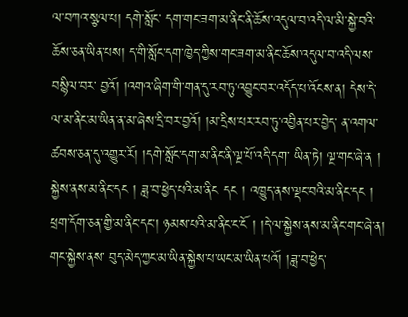ལ་བཀའ་སྩལ་པ། དགེ་སློང་ དག་གང་ཟག་མ་ནིང་ནི་ཆོས་འདུལ་བ་འདི་ལ་མི་སྐྱེ་བའི་ཆོས་ཅན་ཡིན་པས། ད་གི་སློང་དག་ཁྱེད་ཀྱིས་གང་ཟག་མ་ནིང་ཆོས་འདུལ་བ་འདི་ལས་བསྙིལ་བར་ བྱའོ། །འགའ་ཞིག་གི་གན་དུ་རབ་ཏུ་འབྱུང་བར་འདོད་པ་འོངས་ན། དེས་དེ་ ལ་མ་ནིང་མ་ཡིན་ན་མ་ཞེས་དྲི་བར་བྱའོ། །མ་དྲིས་པར་རབ་ཏུ་འབྱིན་པར་བྱེད་ ན་འགལ་ཚབས་ཅན་དུ་འགྱུར་རོ། །དགེ་སློང་དག་མ་ནིང་ནི་ལྔ་པོ་འདི་དག་ ཡིན་ཏེ། ལྔ་གང་ཞེ་ན ། སྐྱེས་ནས་མ་ནིང་དང ། ཟླ་བ་ཕྱེད་པའི་མ་ནིང དང ། འཁྱུད་ནས་ལྡང་བའི་མ་ནིང་དང ། ཕྲག་དོག་ཅན་གྱི་མ་ནིང་དང་། ཉམས་པའི་མ་ནིང་ང་ངོ ། །དེ་ལ་སྐྱེས་ནས་མ་ནིང་གང་ཞེ་ན། གང་སྐྱེས་ནས་ བུད་མེད་ཀྱང་མ་ཡིན་སྐྱེས་པ་ཡང་མ་ཡིན་པའོ། །ཟླ་བ་ཕྱེད་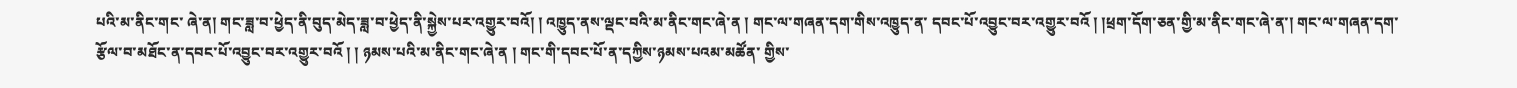པའི་མ་ནིང་གང་ ཞེ་ན། གང་ཟླ་བ་ཕྱེད་ནི་བུད་མེད་ཟླ་བ་ཕྱེད་ནི་སྐྱེས་པར་འགྱུར་བའོ། ། འཁྱུད་ནས་ལྡང་བའི་མ་ནིང་གང་ཞེ་ན ། གང་ལ་གཞན་དག་གིས་འཁྱུད་ན་ དབང་པོ་འབྱུང་བར་འགྱུར་བའོ ། །ཕྲག་དོག་ཅན་གྱི་མ་ནིང་གང་ཞེ་ན་། གང་ལ་གཞན་དག་རྩོལ་བ་མཐོང་ན་དབང་པོ་འབྱུང་བར་འགྱུར་བའོ ། ། ཉམས་པའི་མ་ནིང་གང་ཞེ་ན ། གང་གི་དབང་པོ་ན་དཀྱིས་ཉམས་པའམ་མཚོན་ གྱིས་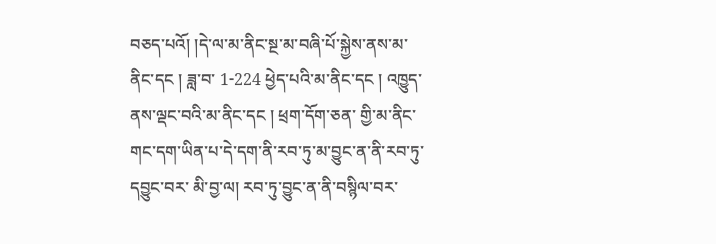བཅད་པའོ། །དེ་ལ་མ་ནིང་སྔ་མ་བཞི་པོ་སྐྱེས་ནས་མ་ནིང་དང ། ཟླ་བ་ 1-224 ཕྱེད་པའི་མ་ནིང་དང ། འཁྱུད་ནས་ལྡང་བའི་མ་ནིང་དང ། ཕྲག་དོག་ཅན་ གྱི་མ་ནིང་གང་དག་ཡིན་པ་དེ་དག་ནི་རབ་ཏུ་མ་བྱུང་ན་ནི་རབ་ཏུ་དབྱུང་བར་ མི་བྱ་ལ། རབ་ཏུ་བྱུང་ན་ནི་བསྙིལ་བར་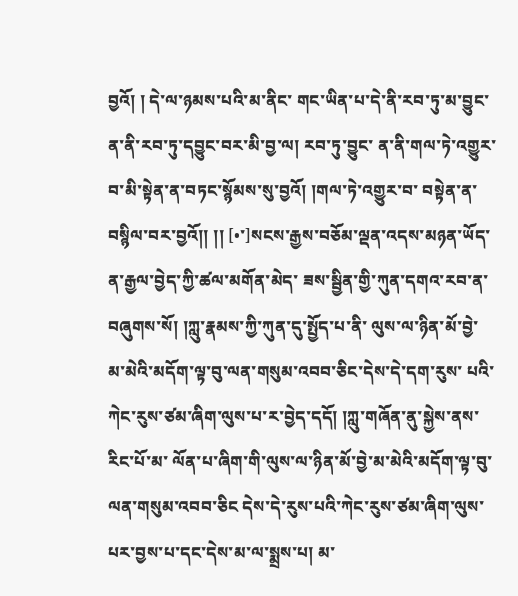བྱའོ། ། དེ་ལ་ཉམས་པའི་མ་ནིང་ གང་ཡིན་པ་དེ་ནི་རབ་ཏུ་མ་བྱུང་ན་ནི་རབ་ཏུ་དབྱུང་བར་མི་བྱ་ལ། རབ་ཏུ་བྱུང་ ན་ནི་གལ་ཏེ་འགྱུར་བ་མི་སྟེན་ན་བཏང་སྙོམས་སུ་བྱའོ། །གལ་ཏེ་འགྱུར་བ་ བསྟེན་ན་བསྙིལ་བར་བྱའོ།། །། [•་]སངས་རྒྱས་བཅོམ་ལྡན་འདས་མཉན་ཡོད་ན་རྒྱལ་བྱེད་ཀྱི་ཚལ་མགོན་མེད་ ཟས་སྦྱིན་གྱི་ཀུན་དགའ་རབ་ན་བཞུགས་སོ། །ཀླུ་རྣམས་ཀྱི་ཀུན་དུ་སྤྱོད་པ་ནི་ ལུས་ལ་ཉིན་མོ་བྱེ་མ་མེའི་མདོག་ལྟ་བུ་ལན་གསུམ་འབབ་ཅིང་དེས་དེ་དག་རུས་ པའི་ཀེང་རུས་ཙམ་ཞིག་ལུས་པ་ར་བྱེད་དདོ། །ཀླུ་གཞོན་ནུ་སྐྱེས་ནས་རིང་པོ་མ་ ལོན་པ་ཞིག་གི་ལུས་ལ་ཉིན་མོ་བྱེ་མ་མེའི་མདོག་ལྟ་བུ་ལན་གསུམ་འབབ་ཅིང དེས་དེ་རུས་པའི་ཀེང་རུས་ཙམ་ཞིག་ལུས་པར་བྱས་པ་དང་དེས་མ་ལ་སྨྲས་པ། མ་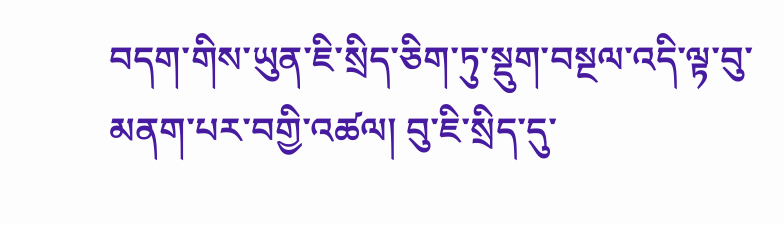བདག་གིས་ཡུན་ཇི་སྲིད་ཅིག་ཏུ་སྡུག་བསྔལ་འདི་ལྟ་བུ་མནག་པར་བགྱི་འཚལ། བུ་ཇི་སྲིད་དུ་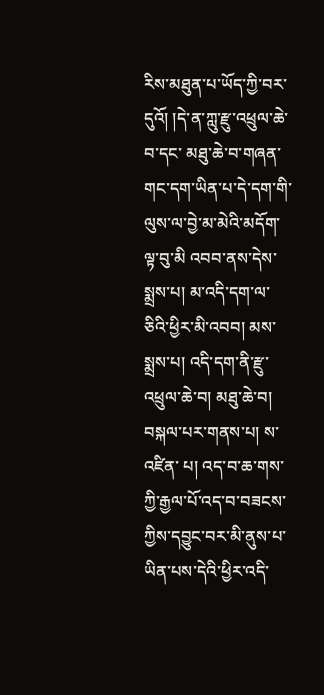རིས་མཐུན་པ་ཡོད་ཀྱི་བར་དུའོ། །དེ་ན་ཀླུ་རྫུ་འཕྲུལ་ཆེ་བ་དང་ མཐུ་ཆེ་བ་གཞན་གང་དག་ཡིན་པ་དེ་དག་གི་ལུས་ལ་བྱེ་མ་མེའི་མདོག་ལྟ་བུ་མི འབབ་ནས་དེས་སྨྲས་པ། མ་འདི་དག་ལ་ཅིའི་ཕྱིར་མི་འབབ། མས་སྨྲས་པ། འདི་དག་ནི་རྫུ་འཕྲུལ་ཆེ་བ། མཐུ་ཆེ་བ། བསྐལ་པར་གནས་པ། ས་འཛིན་ པ། འད་བ་ཆ་གས་ཀྱི་རྒྱལ་པོ་འད་བ་བཟངས་ཀྱིས་དབྱུང་བར་མི་ནུས་པ་ ཡིན་པས་དེའི་ཕྱིར་འདི་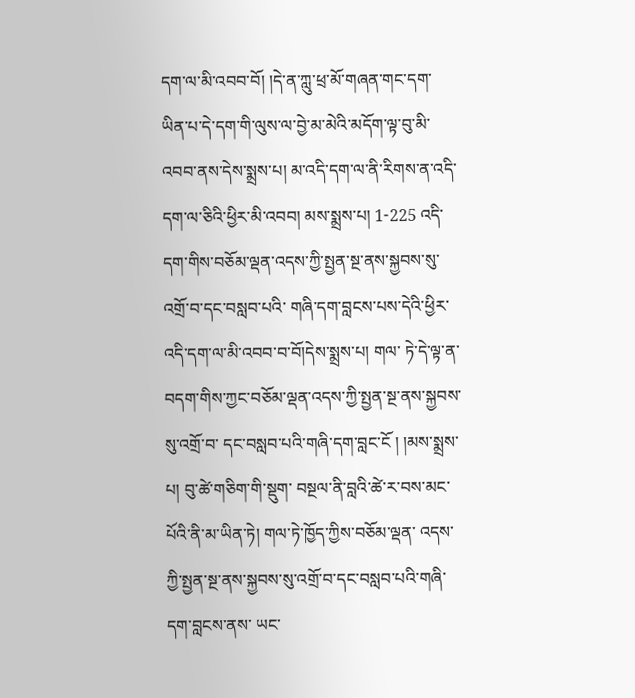དག་ལ་མི་འབབ་བོ། །དེ་ན་ཀླུ་ཕྲ་མོ་གཞན་གང་དག་ ཡིན་པ་དེ་དག་གི་ལུས་ལ་བྱེ་མ་མེའི་མདོག་ལྟ་བུ་མི་འབབ་ནས་དེས་སྨྲས་པ། མ་འདི་དག་ལ་ནི་རིགས་ན་འདི་དག་ལ་ཅིའི་ཕྱིར་མི་འབབ། མས་སྨྲས་པ། 1-225 འདི་དག་གིས་བཅོམ་ལྡན་འདས་ཀྱི་སྤྱན་སྔ་ནས་སྐྱབས་སུ་འགྲོ་བ་དང་བསླབ་པའི་ གཞི་དག་བླངས་པས་དེའི་ཕྱིར་འདི་དག་ལ་མི་འབབ་བ་བོ།དེས་སྨྲས་པ། གལ་ ཏེ་དེ་ལྟ་ན་བདག་གིས་ཀྱང་བཅོམ་ལྡན་འདས་ཀྱི་སྤྱན་སྔ་ནས་སྐྱབས་སུ་འགྲོ་བ་ དང་བསླབ་པའི་གཞི་དག་བླང་ངོ ། །མས་སྨྲས་པ། བུ་ཚེ་གཅིག་གི་སྡུག་ བསྔལ་ནི་བླའི་ཚེ་ར་བས་མང་པོའི་ནི་མ་ཡིན་ཏེ། གལ་ཏེ་ཁྱོད་ཀྱིས་བཅོམ་ལྡན་ འདས་ཀྱི་སྤྱན་སྔ་ནས་སྐྱབས་སུ་འགྲོ་བ་དང་བསླབ་པའི་གཞི་དག་བླངས་ནས་ ཡང་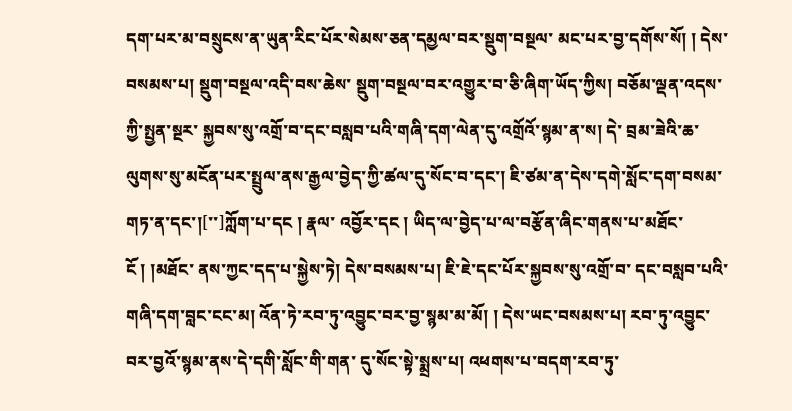དག་པར་མ་བསྲུངས་ན་ཡུན་རིང་པོར་སེམས་ཅན་དམྱལ་བར་སྡུག་བསྔལ་ མང་པར་བྱ་དགོས་སོ། ། དེས་བསམས་པ། སྡུག་བསྔལ་འདི་བས་ཆེས་ སྡུག་བསྔལ་བར་འགྱུར་བ་ཅི་ཞིག་ཡོད་ཀྱིས། བཅོམ་ལྡན་འདས་ཀྱི་སྤྱན་སྔར་ སྐྱབས་སུ་འགྲོ་བ་དང་བསླབ་པའི་གཞི་དག་ལེན་དུ་འགྲོའོ་སྙམ་ན་ས། དེ་ བྲམ་ཟེའི་ཆ་ལུགས་སུ་མངོན་པར་སྤྲུལ་ནས་རྒྱལ་བྱེད་ཀྱི་ཚལ་དུ་སོང་བ་དང་། ཇི་ཙམ་ན་དེས་དགེ་སློང་དག་བསམ་གཏ་ན་དང་།[་་]ཀློག་པ་དང ། རྣལ་ འབྱོར་དང ། ཡིད་ལ་བྱེད་པ་ལ་བརྩོན་ཞིང་གནས་པ་མཐོང་ངོ ། །མཐོང་ ནས་ཀྱང་དད་པ་སྐྱེས་ཏེ། དེས་བསམས་པ། ཇི་ཇེ་དང་པོར་སྐྱབས་སུ་འགྲོ་བ་ དང་བསླབ་པའི་གཞི་དག་བླང་ངང་མ། འོན་ཏེ་རབ་ཏུ་འབྱུང་བར་བྱ་སྙམ་མ་མོ། ། དེས་ཡང་བསམས་པ། རབ་ཏུ་འབྱུང་བར་བྱའོ་སྙམ་ནས་དེ་དགི་སློང་གི་གན་ དུ་སོང་སྟེ་སྨྲས་པ། འཕགས་པ་བདག་རབ་ཏུ་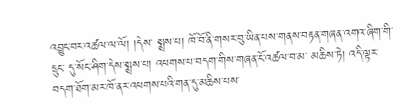འབྱུང་བར་འཚལ་ལ་ལོ། །དེས་ སྨྲས་པ། ཁོ་བོ་ནི་གསར་བུ་ཡིན་པས་གནས་བརྟན་གཞན་འགའ་ཞིག་གི་དྲུང་ དུ་སོང་ཤིག་དེས་སྨྲས་པ། འཕགས་པ་བདག་གིས་གཞན་ངོ་འཚལ་བ་མ་ མཆིས་ཏེ། འདི་ལྟར་བདག་ཐོག་མར་ཁོ་ནར་འཕགས་པའི་གན་དུ་མཆིས་པས་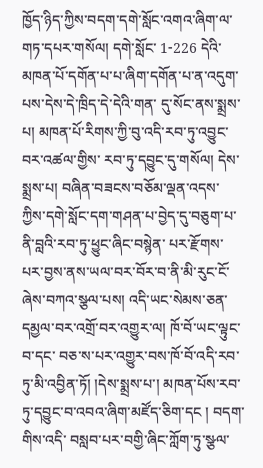ཁྱོད་ཉིད་ཀྱིས་བདག་དགེ་སློང་འགའ་ཞིག་ལ་གཏ་དཔར་གསོལ། དགེ་སློང་ 1-226 དེའི་མཁན་པོ་དགོན་པ་པ་ཞིག་དགོན་པ་ན་འདུག་པས་དེས་དེ་ཁྲིད་དེ་དེའི་གན་ དུ་སོང་ནས་སྨྲས་པ། མཁན་པོ་རིགས་ཀྱི་བུ་འདི་རབ་ཏུ་འབྱུང་བར་འཚལ་གྱིས་ རབ་ཏུ་དབྱུང་དུ་གསོལ། དེས་སྨྲས་པ། བཞིན་བཟངས་བཅོམ་ལྡན་འདས་ ཀྱིས་དགེ་སློང་དག་གཤན་པ་བྱེད་དུ་བཅུག་པ་ནི་བླའི་རབ་ཏུ་ཕྱུང་ཞིང་བསྙེན་ པར་རྫོགས་པར་བྱས་ནས་ཡལ་བར་བོར་བ་ནི་མི་རུང་ངོ་ཞེས་བཀའ་སྩལ་པས། འདི་ཡང་སེམས་ཅན་དམྱལ་བར་འགྲོ་བར་འགྱུར་ལ། ཁོ་བོ་ཡང་ལྟུང་བ་དང་ བཅ་ས་པར་འགྱུར་བས་ཁོ་བོ་འདི་རབ་ཏུ་མི་འབྱིན་ཏོ། །དེས་སྨྲས་པ་། མཁན་པོས་རབ་ཏུ་དབྱུང་བ་འབའ་ཞིག་མཛོད་ཅིག་དང ། བདག་གིས་འདི་ བསླབ་པར་བགྱི་ཞིང་ཀློག་ཏུ་སྩལ་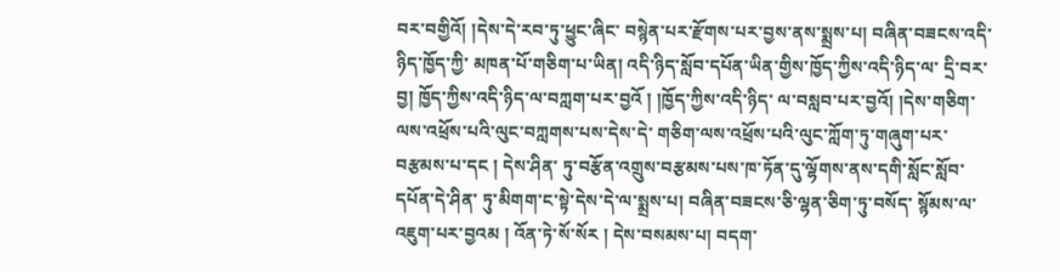བར་བགྱིའོ། །དེས་དེ་རབ་ཏུ་ཕྱུང་ཞིང་ བསྙེན་པར་རྫོགས་པར་བྱས་ནས་སྨྲས་པ། བཞིན་བཟངས་འདི་ཉིད་ཁྱོད་ཀྱི་ མཁན་པོ་གཅིག་པ་ཡིན། འདི་ཉིད་སློབ་དཔོན་ཡིན་གྱིས་ཁྱོད་ཀྱིས་འདི་ཉིད་ལ་ དྲི་བར་བྱ། ཁྱོད་ཀྱིས་འདི་ཉིད་ལ་བཀླག་པར་བྱའོ ། །ཁྱོད་ཀྱིས་འདི་ཉིད་ ལ་བསླབ་པར་བྱའོ། །དེས་གཅིག་ལས་འཕྲོས་པའི་ལུང་བཀླགས་པས་དེས་དེ་ གཅིག་ལས་འཕྲོས་པའི་ལུང་ཀློག་ཏུ་གཞུག་པར་བརྩམས་པ་དང ། དེས་ཤིན་ ཏུ་བརྩོན་འགྲུས་བརྩམས་པས་ཁ་ཏོན་དུ་ལྷོགས་ནས་དགི་སློང་སློབ་དཔོན་དེ་ཤིན་ ཏུ་མིགག་ང་སྟེ་དེས་དེ་ལ་སྨྲས་པ། བཞིན་བཟངས་ཅི་ལྷན་ཅིག་ཏུ་བསོད་ སྙོམས་ལ་འཇུག་པར་བྱའམ ། འོན་ཏེ་སོ་སོར ། དེས་བསམས་པ། བདག་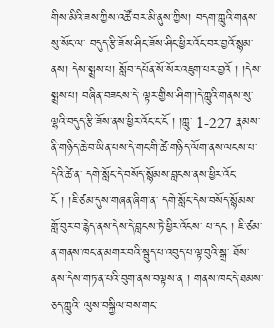གིས་མིའི་ཟས་ཀྱིས་འཚོ་བར་མི་ནུས་ཀྱིས། བདག་ཀླུའི་གནས་སུ་སོང་ལ་ བདུད་རྩི་ཟོས་ཤིང་ཟོས་ཤིང་ཕྱིར་འོང་བར་བྱའོ་སྙམ་ནས། དེས་སྨྲས་པ། སློབ་དཔོན་སོ་སོར་འཇུག་པར་བྱའོ ། །དེས་སྨྲས་པ། བཞིན་བཟངས་དེ་ ལྟར་གྱིས་ཤིག་།དེ་ཀླུའི་གནས་སུ་ལྷའི་བདུད་རྩི་ཟོས་ནས་ཕྱིར་འོང་ང་ངོ ། །ཀླུ་ 1-227 རྣམས་ནི་གཉིད་ཆེ་བ་ཡིན་པས་དེ་གང་གི་ཚེ་གཉིད་ལོག་ནས་ལངས་པ་དེའི་ཚེ་ན་ དགེ་སློང་དེ་བསོད་སྙོམས་བླངས་ནས་ཕྱིར་འོང་ངོ ། །ཇི་ཙམ་དུས་གཞན་ཞིག་ན་ དགེ་སློང་དེས་བསོད་སྙོམས་གློ་བུར་བ་རྙེད་ནས་དེས་དེ་བླངས་ཏེ་ཕྱིར་འོངས་ པ་དང ། ཇི་ཙམ་ན་གནས་ཁང་ན་མགར་བའི་སྦུད་པ་འབུད་པ་ལྟ་བུའི་སྒྲ་ ཐོས་ནས་དེས་གཏ་ན་པའི་བུག་ནས་བལྟས་ན ། གནས་ཁང་དེ་ཐམས་ཅད་ཀླུའི་ ལུས་བསྐྱིལ་བས་གང་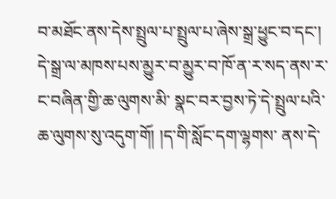བ་མཐོང་ནས་དེས་སྤྲུལ་པ་སྤྲུལ་པ་ཞེས་སྒྲ་ཕྱུང་བ་དང་། དེ་སྒྲ་ལ་མཁས་པས་མྱུར་བ་མྱུར་བ་ཁོ་ན་ར་སད་ནས་ར་ང་བཞིན་གྱི་ཆ་ལུགས་མི་ སྣང་བར་བྱས་ཏེ་དེ་སྤྲུལ་པའི་ཆ་ལུགས་སུ་འདུག་གོ། །ད་གི་སློང་དག་ལྷགས་ ནས་དེ་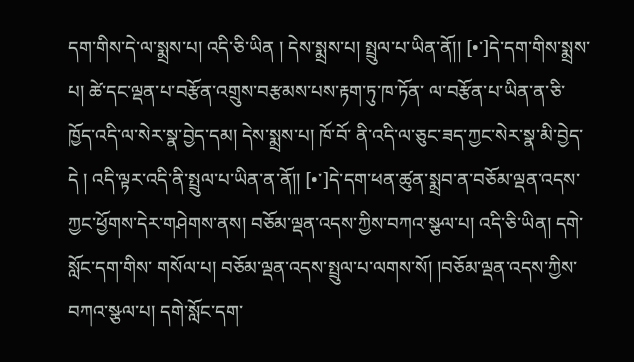དག་གིས་དེ་ལ་སྨྲས་པ། འདི་ཅི་ཡིན ། དེས་སྨྲས་པ། སྤྲུལ་པ་ཡིན་ནོ།། [•་]དེ་དག་གིས་སྨྲས་པ། ཚེ་དང་ལྡན་པ་བརྩོན་འགྲུས་བརྩམས་པས་རྟག་ཏུ་ཁ་ཏོན་ ལ་བརྩོན་པ་ཡིན་ན་ཅི་ཁྱོད་འདི་ལ་སེར་སྣ་བྱེད་དམ། དེས་སྨྲས་པ། ཁོ་བོ་ ནི་འདི་ལ་ཅུང་ཟད་ཀྱང་སེར་སྣ་མི་བྱེད་དེ ། འདི་ལྟར་འདི་ནི་སྤྲུལ་པ་ཡིན་ན་ནོ།། [•་]དེ་དག་ཕན་ཚུན་སྨྲབ་ན་བཅོམ་ལྡན་འདས་ཀྱང་ཕྱོགས་དེར་གཤེགས་ནས། བཅོམ་ལྡན་འདས་ཀྱིས་བཀའ་སྩལ་པ། འདི་ཅི་ཡིན། དགེ་སློང་དག་གིས་ གསོལ་པ། བཅོམ་ལྡན་འདས་སྤྲུལ་པ་ལགས་སོ། །བཅོམ་ལྡན་འདས་ཀྱིས་ བཀའ་སྩལ་པ། དགེ་སློང་དག་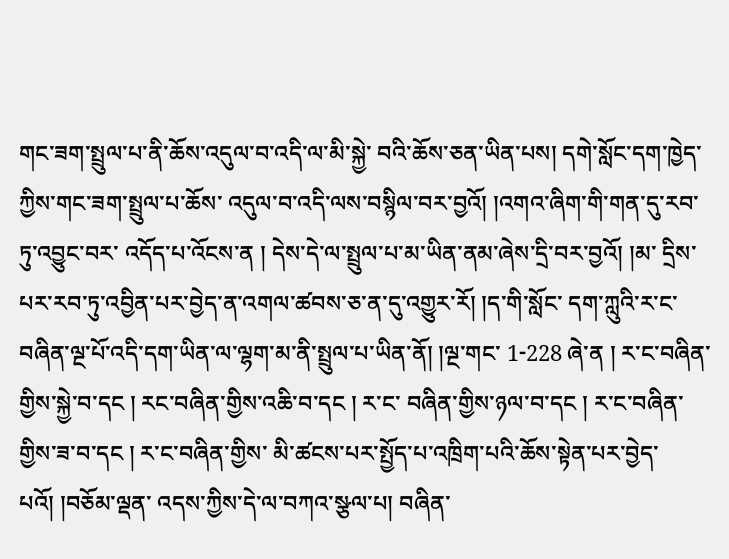གང་ཟག་སྤྲུལ་པ་ནི་ཆོས་འདུལ་བ་འདི་ལ་མི་སྐྱེ་ བའི་ཆོས་ཅན་ཡིན་པས། དགེ་སློང་དག་ཁྱེད་ཀྱིས་གང་ཟག་སྤྲུལ་པ་ཆོས་ འདུལ་བ་འདི་ལས་བསྙིལ་བར་བྱའོ། །འགའ་ཞིག་གི་གན་དུ་རབ་ཏུ་འབྱུང་བར་ འདོད་པ་འོངས་ན ། དེས་དེ་ལ་སྤྲུལ་པ་མ་ཡིན་ནམ་ཞེས་དྲི་བར་བྱའོ། །མ་ དྲིས་པར་རབ་ཏུ་འབྱིན་པར་བྱེད་ན་འགལ་ཚབས་ཅ་ན་དུ་འགྱུར་རོ། །ད་གི་སློང་ དག་ཀླུའི་ར་ང་བཞིན་ལྔ་པོ་འདི་དག་ཡིན་ལ་ལྷག་མ་ནི་སྤྲུལ་པ་ཡིན་ནོ། །ལྔ་གང་ 1-228 ཞེ་ན ། ར་ང་བཞིན་གྱིས་སྐྱེ་བ་དང ། རང་བཞིན་གྱིས་འཆི་བ་དང ། ར་ང་ བཞིན་གྱིས་ཉལ་བ་དང ། ར་ང་བཞིན་གྱིས་ཟ་བ་དང ། ར་ང་བཞིན་གྱིས་ མི་ཚངས་པར་སྤྱོད་པ་འཁྲིག་པའི་ཆོས་སྟེན་པར་བྱེད་པའོ། །བཅོམ་ལྡན་ འདས་ཀྱིས་དེ་ལ་བཀའ་སྩལ་པ། བཞིན་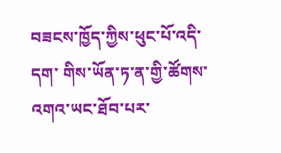བཟངས་ཁྱོད་ཀྱིས་ཕུང་པོ་འདི་དག་ གིས་ཡོན་ཏ་ན་གྱི་ཚོགས་འགའ་ཡང་ཐོབ་པར་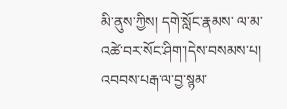མི་ནུས་ཀྱིས། དགེ་སློང་རྣམས་ ལ་མ་འཚེ་བར་སོང་ཤིག་།དེས་བསམས་པ། འབབས་པརྒ་ལ་བྱ་སྙམ་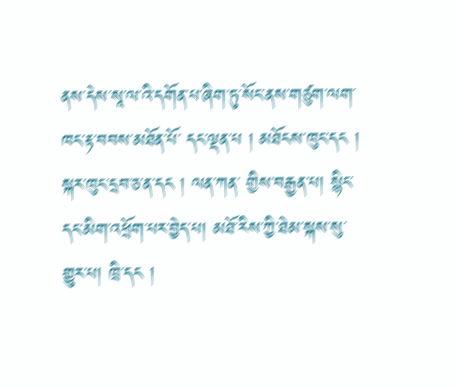ནས་དེས་སཱ་ལ་འི་དགོན་པ་ཞིག་ཏུ་སོང་ནས་གཙུག་ལག་ཁང་རྟ་བབས་མཐོན་པོ་ དང་ལྡན་པ ། མཐོངས་ཁུང་དང ། སྐར་ཁུང་དྲབ་ཅ་ན་དང ། ལན་ཀན་ གྱིས་བརྒྱན་པ། སྙིང་དང་མིག་འཕྲོག་པར་བྱེད་པ། མཐོ་རིས་ཀྱི་ཐེམ་སྐས་སུ་ གྱུར་པ། ཁྲི་དང །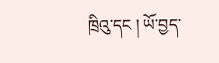ཁྲིའུ་དང ། ཡོ་བྱད་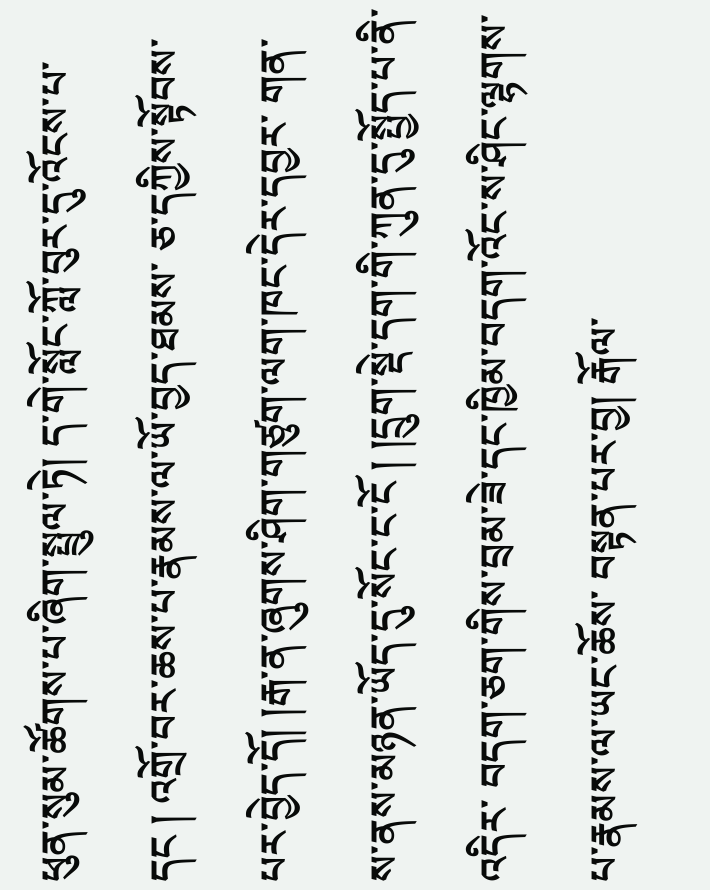ཕུན་སུམ་ཚོགས་པ་ཞིག་སྤྲུལ་ཏེ། ད་གེ་སློང་ཀློ་བུར་དུ་འོངས་པ་དང ། འགྲོ་བར་ཆས་པ་རྣམས་ལ་ཡོ་བྱད་ཐམས་ ཅ་དཀྱིས་སྟོབས་པར་བྱེད་དོ། །རྒ་ན་ཞུགས་ཤིག་གཙུག་ལག་ཁང་དེར་དབྱར་ གན་ས་ནས་མཉན་ཡོད་དུ་སོང་ང་ངོ ། །དྲུག་སྡེ་དག་གི་ཀུན་དུ་སྤྱོད་པ་ནི་འདིར་ བདག་ཅག་གིས་བྲམ་ཟེ་དང་ཁྱིམ་བདག་འོང་ས་ཤིང་ལྷགས་པ་རྣམས་ལ་ཡང་ཆོས་ བསྟན་པར་བྱ། རྒོལ་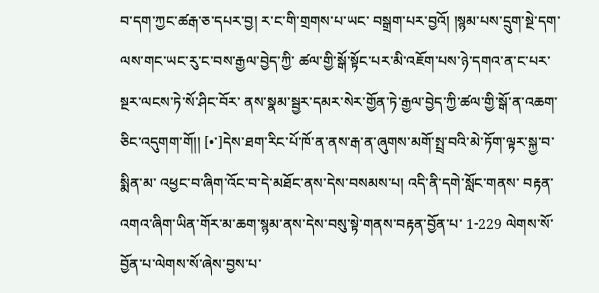བ་དག་ཀྱང་ཚརྒ་ཅ་དཔར་བྱ། ར་ང་གི་གྲགས་པ་ཡང་ བསྒྲག་པར་བྱའོ། །སྙམ་པས་དྲུག་སྔེ་དག་ལས་གང་ཡང་རུ་ང་བས་རྒྱལ་བྱེད་ཀྱི་ ཚལ་གྱི་སྒོ་སྟོང་པར་མི་འཇོག་པས་ཉེ་དགའ་ན་ང་པར་སྔར་ལངས་ཏེ་སོ་ཤིང་བོར་ ནས་སྣམ་སྦྱར་དམར་སེར་གྱོན་ཏེ་རྒྱལ་བྱེད་ཀྱི་ཚལ་གྱི་སྒོ་ན་འཆག་ཅིང་འདུགག་གོ།། [•་]དེས་ཐག་རིང་པོ་ཁོ་ན་ནས་རྒ་ན་ཞུགས་མགོ་སྤྲ་བའི་མེ་ཏོག་ལྟར་སྐྱ་བ་སྨིན་མ་ འཕྱང་བ་ཞིག་འོང་བ་དེ་མཐོང་ནས་དེས་བསམས་པ། འདི་ནི་དགེ་སློང་གནས་ བརྟན་འགའ་ཞིག་ཡིན་གོར་མ་ཆག་སྙམ་ནས་དེས་བསུ་སྟེ་གནས་བརྟན་བྱོན་པ་ 1-229 ལེགས་སོ་བྱོན་པ་ལེགས་སོ་ཞེས་བྱས་པ་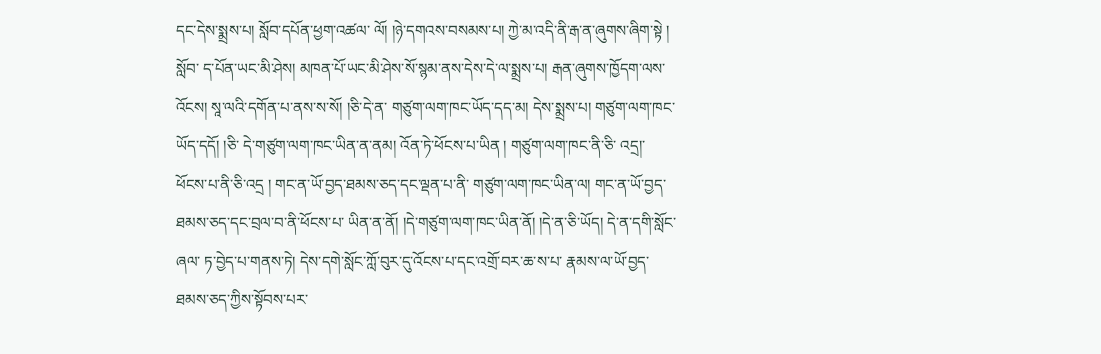དང་དེས་སྨྲས་པ། སློབ་དཔོན་ཕྱག་འཚལ་ ལོ། །ཉེ་དགའས་བསམས་པ། ཀྱེ་མ་འདི་ནི་རྒ་ན་ཞུགས་ཞིག་སྟེ ། སློབ་ ད་པོན་ཡང་མི་ཤེས། མཁན་པོ་ཡང་མི་ཤེས་སོ་སྙམ་ནས་དེས་དེ་ལ་སྨྲས་པ། རྒན་ཞུགས་ཁྱོདག་ལས་འོངས། སཱ་ལའི་དགོན་པ་ནས་ས་སོ། །ཅི་དེ་ན་ གཙུག་ལག་ཁང་ཡོད་དད་མ། དེས་སྨྲས་པ། གཙུག་ལག་ཁང་ཡོད་དདོ། །ཅི་ དེ་གཙུག་ལག་ཁང་ཡིན་ན་ནམ། འོན་ཏེ་ཕོངས་པ་ཡིན ། གཙུག་ལག་ཁང་ནི་ཅི་ འདྲ།་ཕོངས་པ་ནི་ཅི་འདྲ ། གང་ན་ཡོ་བྱད་ཐམས་ཅད་དང་ལྡན་པ་ནི་ གཙུག་ལག་ཁང་ཡིན་ལ། གང་ན་ཡོ་བྱད་ཐམས་ཅད་དང་བྲལ་བ་ནི་ཕོངས་པ་ ཡིན་ན་ནོ། །དེ་གཙུག་ལག་ཁང་ཡིན་ནོ། །དེ་ན་ཅི་ཡོད། དེ་ན་དགི་སློང་ཞལ་ ཏ་བྱེད་པ་གནས་ཏེ། དེས་དགེ་སློང་ཀློ་བུར་དུ་འོངས་པ་དང་འགྲོ་བར་ཆ་ས་པ་ རྣམས་ལ་ཡོ་བྱད་ཐམས་ཅད་ཀྱིས་སྟོབས་པར་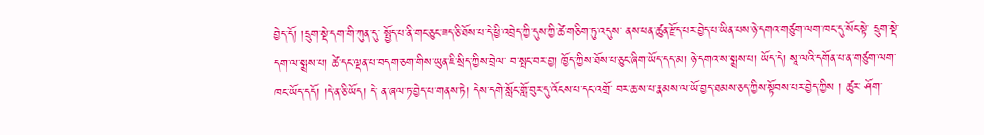བྱེད་དོ། །དྲུག་སྡེ་དག་གི་ཀུན་དུ་ སྤྱོད་པ་ནི་གང་ཅུང་ཟད་ཅི་ཐོས་པ་དེ་ཕྱི་འབྲེད་ཀྱི་དུས་ཀྱི་ཚེ་གཅིག་ཏུ་འདུས་ ནས་ཕན་ཚུན་རྫོད་པར་བྱེད་པ་ཡིན་པས་ཉེ་དགའ་གཙུག་ལག་ཁང་དུ་སོང་སྟེ་ དྲུག་སྡེ་དག་ལ་སྨྲས་པ། ཚེ་དང་ལྡན་པ་བདག་ཅག་གིས་ཡུན་ཇི་སྲིད་ཀྱིས་བྲེལ་ བ་སྤང་བར་བྱ། ཁྱོད་ཀྱིས་ཐོས་པ་ཅུང་ཞིག་ཡོད་དད་མ། ཉེ་དགའ་ས་སྨྲས་པ། ཡོད་དེ། སཱ་ལའི་དགོན་པ་ན་གཙུག་ལག་ཁང་ཡོད་དདོ། །དེ་ན་ཅི་ཡོད། དེ་ ན་ཞལ་ཏ་བྱེད་པ་གནས་ཏེ། དེས་དགེ་སློང་གློ་བུར་དུ་འོངས་པ་དང་འགྲོ་ བར་ཆ་ས་པ་རྣམས་ལ་ཡོ་བྱད་ཐམས་ཅད་ཀྱིས་སྟོབས་པར་བྱེད་ཀྱིས ། ཚུར་ ཤོག་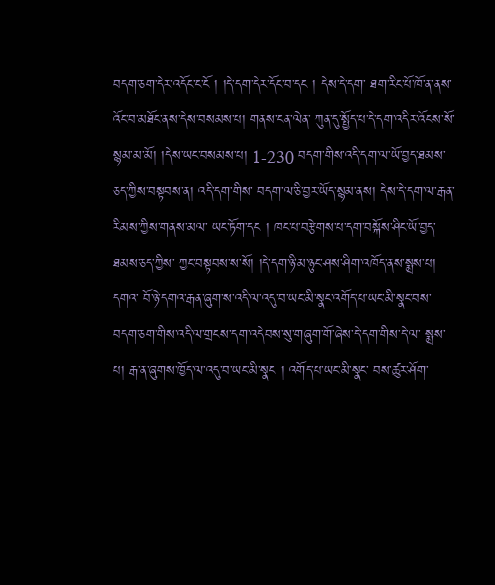བདག་ཅག་དེར་འདོང་ང་ངོ ། །དེ་དག་དེར་དོང་བ་དང ། དེས་དེ་དག་ ཐག་རིང་པོ་ཁོ་ན་ནས་འོང་བ་མཐོང་ནས་དེས་བསམས་པ། གནས་ངན་ལེན་ ཀུན་དུ་སྤྱོད་པ་དེ་དག་འདིར་འོངས་སོ་སྙམ་མ་མོ། །དེས་ཡང་བསམས་པ། 1-230 བདག་གིས་འདི་དག་ལ་ཡོ་བྱད་ཐམས་ཅད་ཀྱིས་བསྟབས་ན། འདི་དག་གིས་ བདག་ལ་ཅི་བྱར་ཡོད་སྙམ་ནས། དེས་དེ་དག་ལ་རྒན་རིམས་ཀྱིས་གནས་མལ་ ཡང་ཏོག་དང ། ཁང་པ་བརྩེགས་པ་དག་བསྐོས་ཤིང་ཡོ་བྱད་ཐམས་ཅད་ཀྱིས་ ཀྱང་བསྟབས་ས་སོ། །དེ་དག་ཉི་མ་ཉུང་ཤས་ཤིག་འཁོད་ནས་སྨྲས་པ། དགའ་ བོ་ཉེ་དགའ་རྒན་ཞུག་ས་འདི་ལ་འདུ་བ་ཡང་མི་སྣང་འགོད་པ་ཡང་མི་སྣང་བས་ བདག་ཅག་གིས་འདི་ལ་གྲངས་དག་འདེབས་སུ་གཞུག་གོ་ཞེས་དེ་དག་གིས་དེ་ལ་ སྨྲས་པ། རྒ་ན་ཞུགས་ཁྱོད་ལ་འདུ་བ་ཡང་མི་སྣང ། འགོད་པ་ཡང་མི་སྣང་ བས་ཚུར་ཤོག་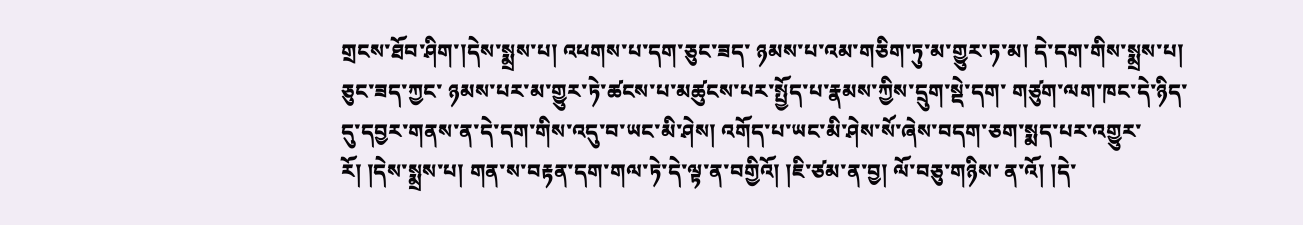གྲངས་ཐོབ་ཤིག་།དེས་སྨྲས་པ། འཕགས་པ་དག་ཅུང་ཟད་ ཉམས་པ་འམ་གཅིག་ཏུ་མ་གྱུར་ཏ་མ། དེ་དག་གིས་སྨྲས་པ། ཅུང་ཟད་ཀྱང་ ཉམས་པར་མ་གྱུར་ཏེ་ཚངས་པ་མཚུངས་པར་སྤྱོད་པ་རྣམས་ཀྱིས་དྲུག་སྡེ་དག་ གཙུག་ལག་ཁང་དེ་ཉིད་དུ་དབྱར་གནས་ན་དེ་དག་གིས་འདུ་བ་ཡང་མི་ཤེས། འགོད་པ་ཡང་མི་ཤེས་སོ་ཞེས་བདག་ཅག་སྨད་པར་འགྱུར་རོ། །དེས་སྨྲས་པ། གན་ས་བརྟན་དག་གལ་ཏེ་དེ་ལྟ་ན་བགྱིའོ། །ཇི་ཙམ་ན་བྱ། ལོ་བཅུ་གཉིས་ ན་འོ། །དེ་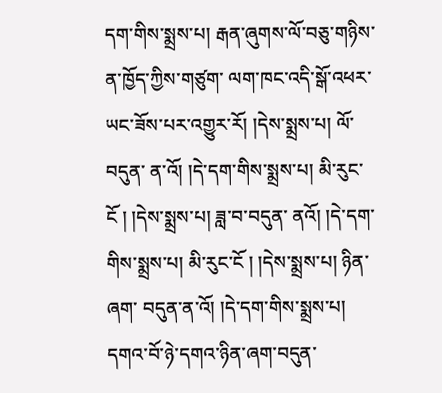དག་གིས་སྨྲས་པ། རྒན་ཞུགས་ལོ་བཅུ་གཉིས་ན་ཁྱོད་ཀྱིས་གཙུག་ ལག་ཁང་འདི་སྒོ་འཕར་ཡང་ཟོས་པར་འགྱུར་རོ། །དེས་སྨྲས་པ། ལོ་བདུན་ ན་འོ། །དེ་དག་གིས་སྨྲས་པ། མི་རུང་ངོ ། །དེས་སྨྲས་པ། ཟླ་བ་བདུན་ ནའོ། །དེ་དག་གིས་སྨྲས་པ། མི་རུང་ངོ ། །དེས་སྨྲས་པ། ཉིན་ཞག་ བདུན་ན་འོ། །དེ་དག་གིས་སྨྲས་པ། དགའ་བོ་ཉེ་དགའ་ཉིན་ཞག་བདུན་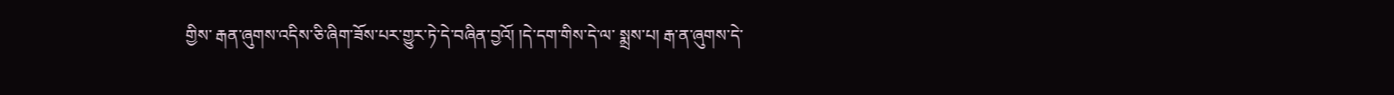གྱིས་ རྒན་ཞུགས་འདིས་ཅི་ཞིག་ཟོས་པར་གྱུར་ཏེ་དེ་བཞིན་བྱའོ། །དེ་དག་གིས་དེ་ལ་ སྨྲས་པ། རྒ་ན་ཞུགས་དེ་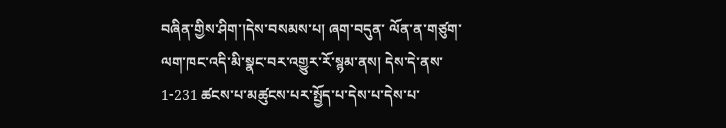བཞིན་གྱིས་ཤིག་།དེས་བསམས་པ། ཞག་བདུན་ ལོན་ན་གཙུག་ལག་ཁང་འདི་མི་སྣང་བར་འགྱུར་རོ་སྙམ་ནས། དེས་དེ་ནས་ 1-231 ཚངས་པ་མཚུངས་པར་སྤྱོད་པ་དེས་པ་དེས་པ་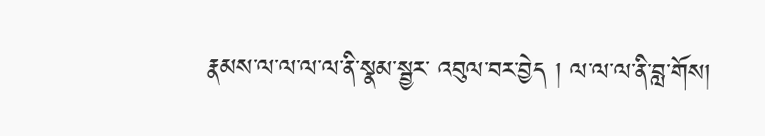རྣམས་ལ་ལ་ལ་ལ་ནི་སྣམ་སྦྱར་ འབུལ་བར་བྱེད ། ལ་ལ་ལ་ནི་བླ་གོས།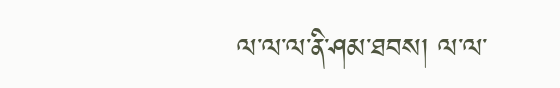ལ་ལ་ལ་ནི་ཤམ་ཐབས། ལ་ལ་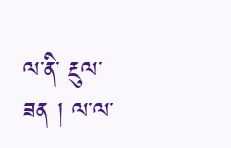ལ་ནི་ རྔུལ་ཟན ། ལ་ལ་